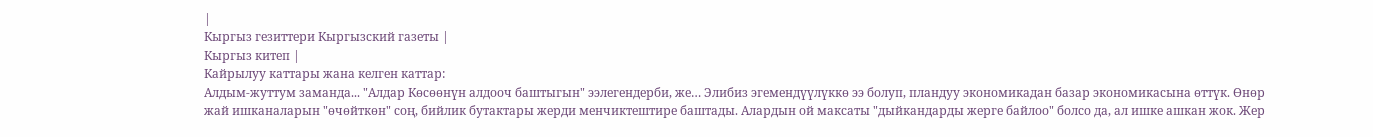|
Кыргыз гезиттери Кыргызский газеты |
Кыргыз китеп |
Кайрылуу каттары жана келген каттар:
Алдым-жуттум заманда... "Алдар Көсөөнүн алдооч баштыгын" ээлегендерби, же… Элибиз эгемендүүлүккө ээ болуп, пландуу экономикадан базар экономикасына өттүк. Өнөр жай ишканаларын "өчөйткөн" соң, бийлик бутактары жерди менчиктештире баштады. Алардын ой максаты "дыйкандарды жерге байлоо" болсо да, ал ишке ашкан жок. Жер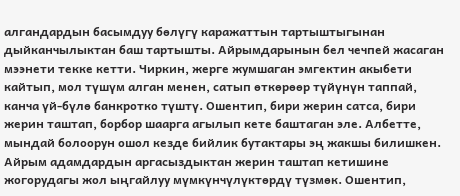алгандардын басымдуу бөлүгү каражаттын тартыштыгынан дыйканчылыктан баш тартышты. Айрымдарынын бел чечпей жасаган мээнети текке кетти. Чиркин, жерге жумшаган эмгектин акыбети кайтып, мол түшүм алган менен, сатып өткөрөөр түйүнүн таппай, канча үй-бүлө банкротко түштү. Ошентип, бири жерин сатса, бири жерин таштап, борбор шаарга агылып кете баштаган эле. Албетте, мындай болоорун ошол кезде бийлик бутактары эң жакшы билишкен. Айрым адамдардын аргасыздыктан жерин таштап кетишине жогорудагы жол ыңгайлуу мүмкүнчүлүктөрдү түзмөк. Ошентип,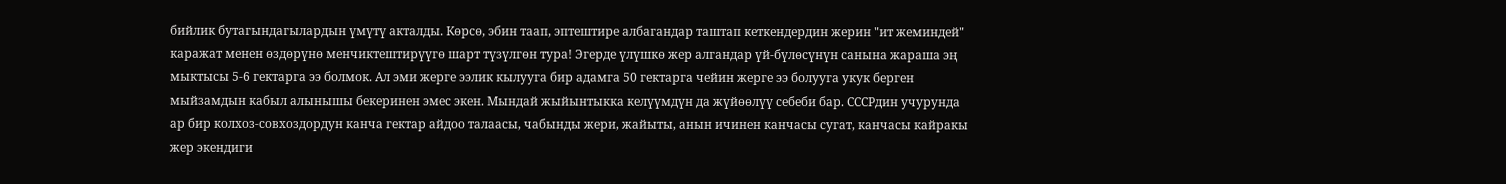бийлик бутагындагылардын үмүтү акталды. Көрсө, эбин таап, эптештире албагандар таштап кеткендердин жерин "ит жеминдей" каражат менен өздөрүнө менчиктештирүүгө шарт түзүлгөн тура! Эгерде үлүшкө жер алгандар үй-бүлөсүнүн санына жараша эң мыктысы 5-6 гектарга ээ болмок. Ал эми жерге ээлик кылууга бир адамга 50 гектарга чейин жерге ээ болууга укук берген мыйзамдын кабыл алынышы бекеринен эмес экен. Мындай жыйынтыкка келүүмдүн да жүйөөлүү себеби бар. СССРдин учурунда ар бир колхоз-совхоздордун канча гектар айдоо талаасы, чабынды жери, жайыты, анын ичинен канчасы сугат, канчасы кайракы жер экендиги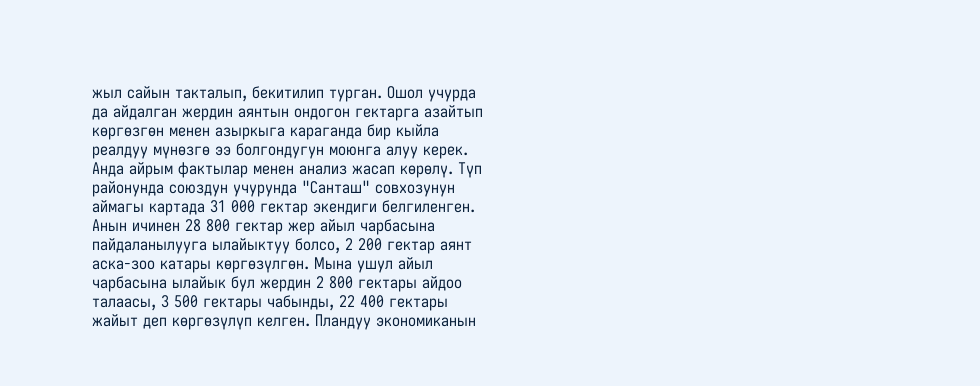жыл сайын такталып, бекитилип турган. Ошол учурда да айдалган жердин аянтын ондогон гектарга азайтып көргөзгөн менен азыркыга караганда бир кыйла реалдуу мүнөзгө ээ болгондугун моюнга алуу керек. Анда айрым фактылар менен анализ жасап көрөлү. Түп районунда союздун учурунда "Санташ" совхозунун аймагы картада 31 000 гектар экендиги белгиленген. Анын ичинен 28 800 гектар жер айыл чарбасына пайдаланылууга ылайыктуу болсо, 2 200 гектар аянт аска-зоо катары көргөзүлгөн. Мына ушул айыл чарбасына ылайык бул жердин 2 800 гектары айдоо талаасы, 3 500 гектары чабынды, 22 400 гектары жайыт деп көргөзүлүп келген. Пландуу экономиканын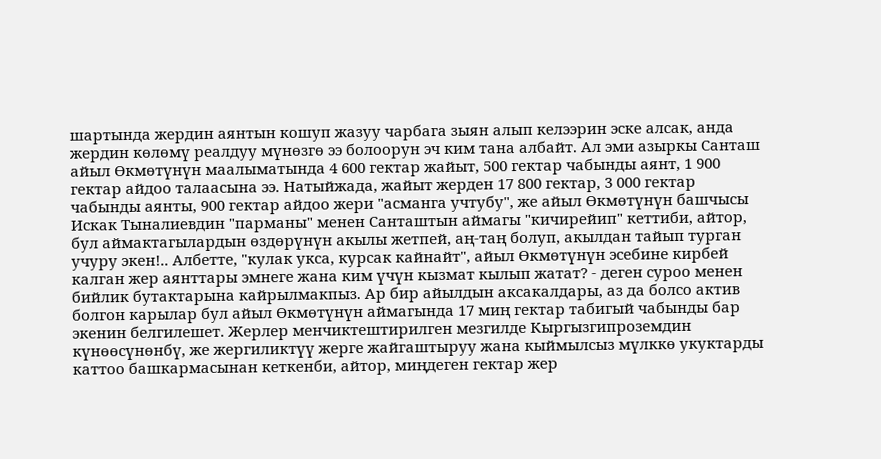шартында жердин аянтын кошуп жазуу чарбага зыян алып келээрин эске алсак, анда жердин көлөмү реалдуу мүнөзгө ээ болоорун эч ким тана албайт. Ал эми азыркы Санташ айыл Өкмөтүнүн маалыматында 4 600 гектар жайыт, 500 гектар чабынды аянт, 1 900 гектар айдоо талаасына ээ. Натыйжада, жайыт жерден 17 800 гектар, 3 000 гектар чабынды аянты, 900 гектар айдоо жери "асманга учтубу", же айыл Өкмөтүнүн башчысы Искак Тыналиевдин "парманы" менен Санташтын аймагы "кичирейип" кеттиби, айтор, бул аймактагылардын өздөрүнүн акылы жетпей, аң-таң болуп, акылдан тайып турган учуру экен!.. Албетте, "кулак укса, курсак кайнайт", айыл Өкмөтүнүн эсебине кирбей калган жер аянттары эмнеге жана ким үчүн кызмат кылып жатат? - деген суроо менен бийлик бутактарына кайрылмакпыз. Ар бир айылдын аксакалдары, аз да болсо актив болгон карылар бул айыл Өкмөтүнүн аймагында 17 миң гектар табигый чабынды бар экенин белгилешет. Жерлер менчиктештирилген мезгилде Кыргызгипроземдин күнөөсүнөнбү, же жергиликтүү жерге жайгаштыруу жана кыймылсыз мүлккө укуктарды каттоо башкармасынан кеткенби, айтор, миңдеген гектар жер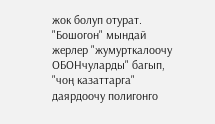жок болуп отурат. "Бошогон" мындай жерлер "жумурткалоочу ОБОНчуларды" багып, "чоң казаттарга" даярдоочу полигонго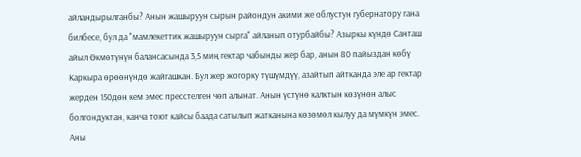айландырылганбы? Анын жашыруун сырын райондун акими же облустун губернатору гана билбесе, бул да "мамлекеттик жашыруун сырга" айланып отурбайбы? Азыркы күндө Санташ айыл Өкмөтүнүн балансасында 3,5 миң гектар чабынды жер бар, анын 80 пайыздан көбү Каркыра өрөөнүндө жайгашкан. Бул жер жогорку түшүмдүү, азайтып айтканда эле ар гектар жерден 150дөн кем эмес пресстелген чөп алынат. Анын үстүнө калктын көзүнөн алыс болгондуктан, канча тоют кайсы баада сатылып жатканына көзөмөл кылуу да мүмкүн эмес. Аны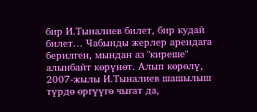бир И.Тыналиев билет, бир кудай билет… Чабынды жерлер арендага берилген, мындан аз "киреше" алынбайт көрүнөт. Алып көрөлү, 2007-жылы И.Тыналиев шашылыш түрдө өргүүгө чыгат да,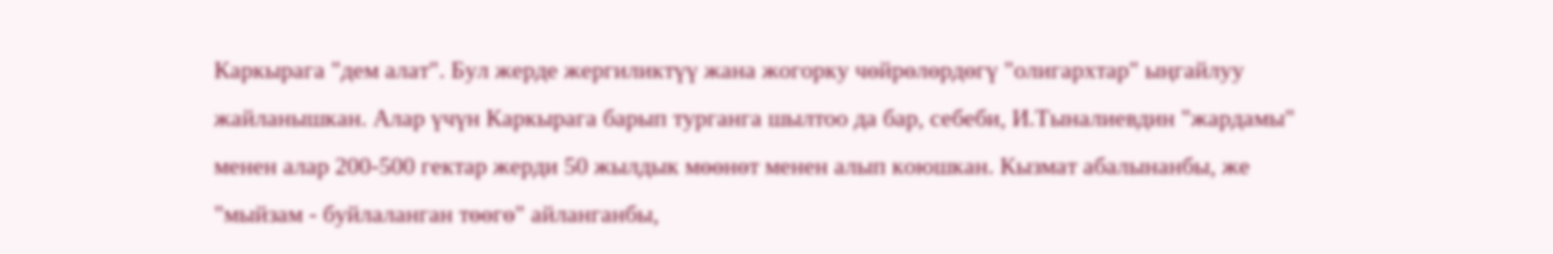Каркырага "дем алат". Бул жерде жергиликтүү жана жогорку чөйрөлөрдөгү "олигархтар" ыңгайлуу жайланышкан. Алар үчүн Каркырага барып турганга шылтоо да бар, себеби, И.Тыналиевдин "жардамы" менен алар 200-500 гектар жерди 50 жылдык мөөнөт менен алып коюшкан. Кызмат абалынанбы, же "мыйзам - буйлаланган төөгө" айланганбы,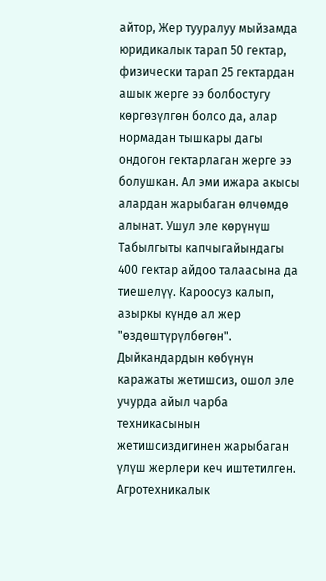айтор, Жер тууралуу мыйзамда юридикалык тарап 50 гектар, физически тарап 25 гектардан ашык жерге ээ болбостугу көргөзүлгөн болсо да, алар нормадан тышкары дагы ондогон гектарлаган жерге ээ болушкан. Ал эми ижара акысы алардан жарыбаган өлчөмдө алынат. Ушул эле көрүнүш Табылгыты капчыгайындагы 400 гектар айдоо талаасына да тиешелүү. Кароосуз калып, азыркы күндө ал жер "өздөштүрүлбөгөн". Дыйкандардын көбүнүн каражаты жетишсиз, ошол эле учурда айыл чарба техникасынын жетишсиздигинен жарыбаган үлүш жерлери кеч иштетилген. Агротехникалык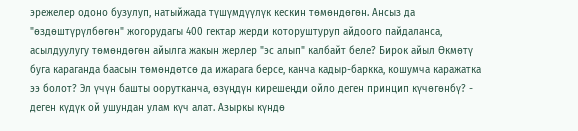эрежелер одоно бузулуп, натыйжада түшүмдүүлүк кескин төмөндөгөн. Ансыз да "өздөштүрүлбөгөн" жогорудагы 400 гектар жерди которуштуруп айдоого пайдаланса, асылдуулугу төмөндөгөн айылга жакын жерлер "эс алып" калбайт беле? Бирок айыл Өкмөтү буга караганда баасын төмөндөтсө да ижарага берсе, канча кадыр-баркка, кошумча каражатка ээ болот? Эл үчүн башты оорутканча, өзүңдүн кирешеңди ойло деген принцип күчөгөнбү? - деген күдүк ой ушундан улам күч алат. Азыркы күндө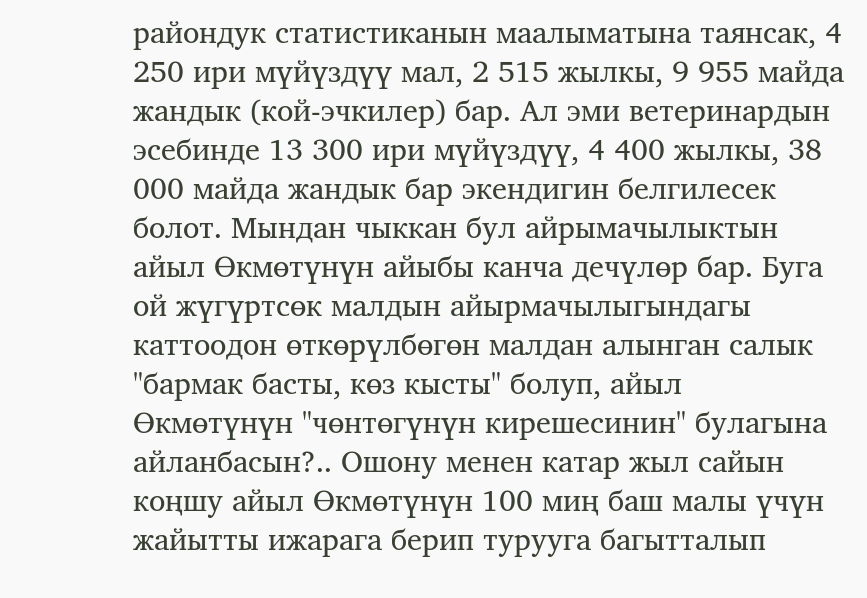райондук статистиканын маалыматына таянсак, 4 250 ири мүйүздүү мал, 2 515 жылкы, 9 955 майда жандык (кой-эчкилер) бар. Ал эми ветеринардын эсебинде 13 300 ири мүйүздүү, 4 400 жылкы, 38 000 майда жандык бар экендигин белгилесек болот. Мындан чыккан бул айрымачылыктын айыл Өкмөтүнүн айыбы канча дечүлөр бар. Буга ой жүгүртсөк малдын айырмачылыгындагы каттоодон өткөрүлбөгөн малдан алынган салык "бармак басты, көз кысты" болуп, айыл Өкмөтүнүн "чөнтөгүнүн кирешесинин" булагына айланбасын?.. Ошону менен катар жыл сайын коңшу айыл Өкмөтүнүн 100 миң баш малы үчүн жайытты ижарага берип турууга багытталып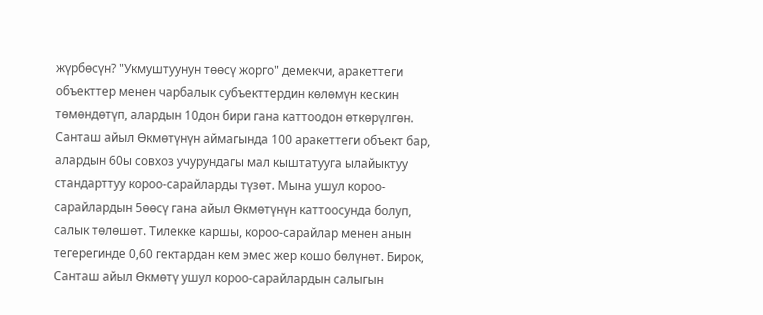жүрбөсүн? "Укмуштуунун төөсү жорго" демекчи, аракеттеги объекттер менен чарбалык субъекттердин көлөмүн кескин төмөндөтүп, алардын 10дон бири гана каттоодон өткөрүлгөн. Санташ айыл Өкмөтүнүн аймагында 100 аракеттеги объект бар, алардын 60ы совхоз учурундагы мал кыштатууга ылайыктуу стандарттуу короо-сарайларды түзөт. Мына ушул короо-сарайлардын 5өөсү гана айыл Өкмөтүнүн каттоосунда болуп, салык төлөшөт. Тилекке каршы, короо-сарайлар менен анын тегерегинде 0,60 гектардан кем эмес жер кошо бөлүнөт. Бирок, Санташ айыл Өкмөтү ушул короо-сарайлардын салыгын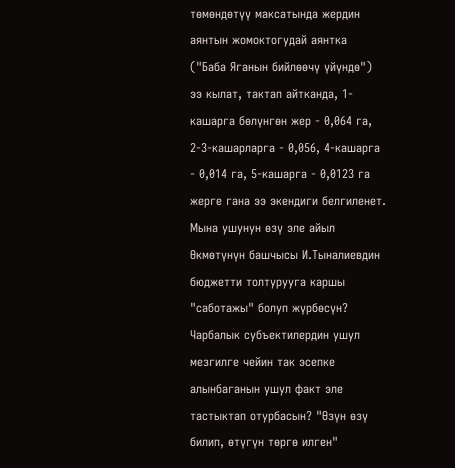төмөндөтүү максатында жердин аянтын жомоктогудай аянтка ("Баба Яганын бийлөөчү үйүндө") ээ кылат, тактап айтканда, 1-кашарга бөлүнгөн жер - 0,064 га, 2-3-кашарларга - 0,056, 4-кашарга - 0,014 га, 5-кашарга - 0,0123 га жерге гана ээ экендиги белгиленет. Мына ушунун өзү эле айыл Өкмөтүнүн башчысы И.Тыналиевдин бюджетти толтурууга каршы "саботажы" болуп жүрбөсүн? Чарбалык субъектилердин ушул мезгилге чейин так эсепке алынбаганын ушул факт эле тастыктап отурбасын? "Өзүн өзү билип, өтүгүн төргө илген"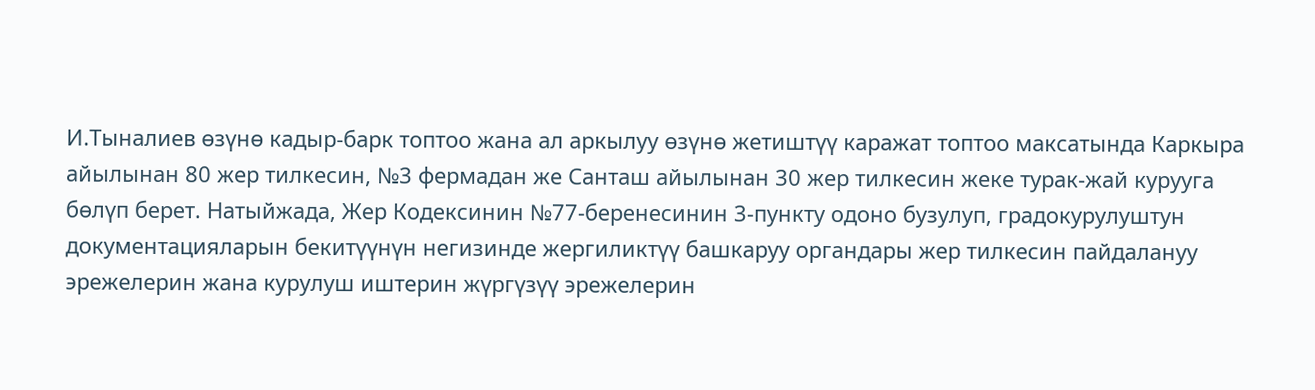И.Тыналиев өзүнө кадыр-барк топтоо жана ал аркылуу өзүнө жетиштүү каражат топтоо максатында Каркыра айылынан 80 жер тилкесин, №3 фермадан же Санташ айылынан 30 жер тилкесин жеке турак-жай курууга бөлүп берет. Натыйжада, Жер Кодексинин №77-беренесинин 3-пункту одоно бузулуп, градокурулуштун документацияларын бекитүүнүн негизинде жергиликтүү башкаруу органдары жер тилкесин пайдалануу эрежелерин жана курулуш иштерин жүргүзүү эрежелерин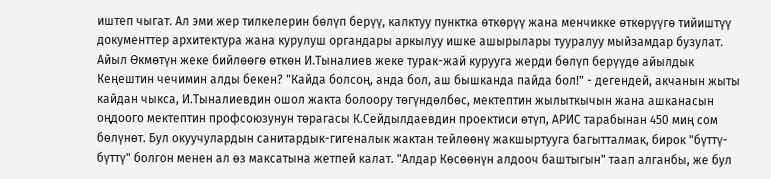иштеп чыгат. Ал эми жер тилкелерин бөлүп берүү, калктуу пунктка өткөрүү жана менчикке өткөрүүгө тийиштүү документтер архитектура жана курулуш органдары аркылуу ишке ашырылары тууралуу мыйзамдар бузулат. Айыл Өкмөтүн жеке бийлөөгө өткөн И.Тыналиев жеке турак-жай курууга жерди бөлүп берүүдө айылдык Кеңештин чечимин алды бекен? "Кайда болсоң, анда бол, аш бышканда пайда бол!" - дегендей, акчанын жыты кайдан чыкса, И.Тыналиевдин ошол жакта болоору төгүндөлбөс, мектептин жылыткычын жана ашканасын оңдоого мектептин профсоюзунун төрагасы К.Сейдылдаевдин проектиси өтүп, АРИС тарабынан 450 миң сом бөлүнөт. Бул окуучулардын санитардык-гигеналык жактан тейлөөнү жакшыртууга багытталмак, бирок "бүттү-бүттү" болгон менен ал өз максатына жетпей калат. "Алдар Көсөөнүн алдооч баштыгын" таап алганбы, же бул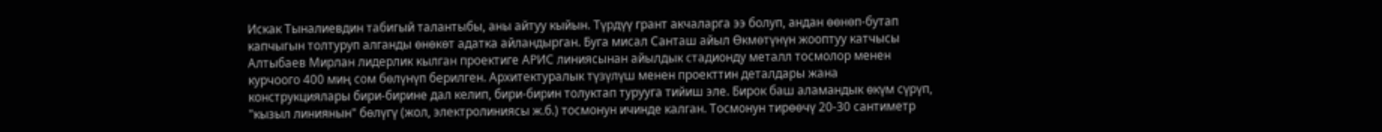Искак Тыналиевдин табигый талантыбы, аны айтуу кыйын. Түрдүү грант акчаларга ээ болуп, андан өөнөп-бутап капчыгын толтуруп алганды өнөкөт адатка айландырган. Буга мисал Санташ айыл Өкмөтүнүн жооптуу катчысы Алтыбаев Мирлан лидерлик кылган проектиге АРИС линиясынан айылдык стадионду металл тосмолор менен курчоого 400 миң сом бөлүнүп берилген. Архитектуралык түзүлүш менен проекттин деталдары жана конструкциялары бири-бирине дал келип, бири-бирин толуктап турууга тийиш эле. Бирок баш аламандык өкүм сүрүп, "кызыл линиянын" бөлүгү (жол, электролиниясы ж.б.) тосмонун ичинде калган. Тосмонун тирөөчү 20-30 сантиметр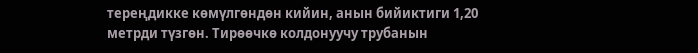тереңдикке көмүлгөндөн кийин, анын бийиктиги 1,20 метрди түзгөн. Тирөөчкө колдонуучу трубанын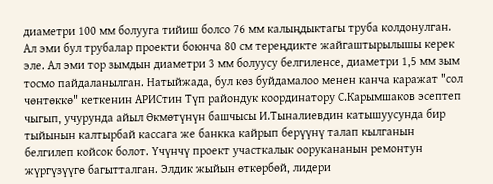диаметри 100 мм болууга тийиш болсо 76 мм калыңдыктагы труба колдонулган. Ал эми бул трубалар проекти боюнча 80 см тереңдикте жайгаштырылышы керек эле. Ал эми тор зымдын диаметри 3 мм болуусу белгиленсе, диаметри 1,5 мм зым тосмо пайдаланылган. Натыйжада, бул көз буйдамалоо менен канча каражат "сол чөнтөккө" кеткенин АРИСтин Түп райондук координатору С.Карымшаков эсептеп чыгып, учурунда айыл Өкмөтүнүн башчысы И.Тыналиевдин катышуусунда бир тыйынын калтырбай кассага же банкка кайрып берүүнү талап кылганын белгилеп койсок болот. Үчүнчү проект участкалык оорукананын ремонтун жүргүзүүгө багытталган. Элдик жыйын өткөрбөй, лидери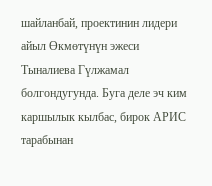шайланбай, проектинин лидери айыл Өкмөтүнүн эжеси Тыналиева Гүлжамал болгондугунда. Буга деле эч ким каршылык кылбас, бирок АРИС тарабынан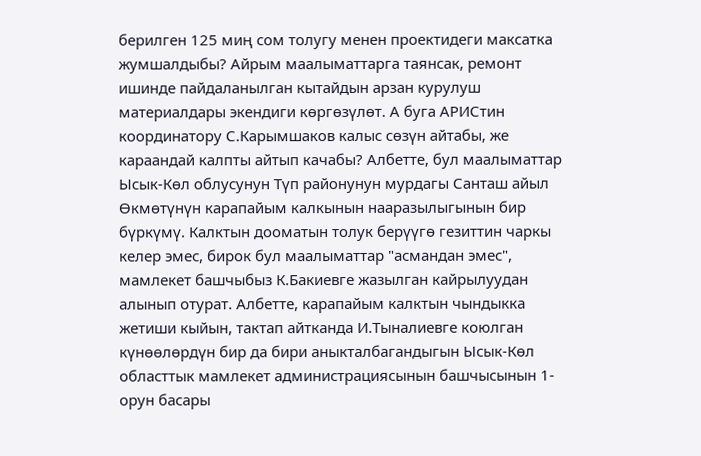берилген 125 миң сом толугу менен проектидеги максатка жумшалдыбы? Айрым маалыматтарга таянсак, ремонт ишинде пайдаланылган кытайдын арзан курулуш материалдары экендиги көргөзүлөт. А буга АРИСтин координатору С.Карымшаков калыс сөзүн айтабы, же караандай калпты айтып качабы? Албетте, бул маалыматтар Ысык-Көл облусунун Түп районунун мурдагы Санташ айыл Өкмөтүнүн карапайым калкынын нааразылыгынын бир бүркүмү. Калктын дооматын толук берүүгө гезиттин чаркы келер эмес, бирок бул маалыматтар "асмандан эмес", мамлекет башчыбыз К.Бакиевге жазылган кайрылуудан алынып отурат. Албетте, карапайым калктын чындыкка жетиши кыйын, тактап айтканда И.Тыналиевге коюлган күнөөлөрдүн бир да бири аныкталбагандыгын Ысык-Көл областтык мамлекет администрациясынын башчысынын 1-орун басары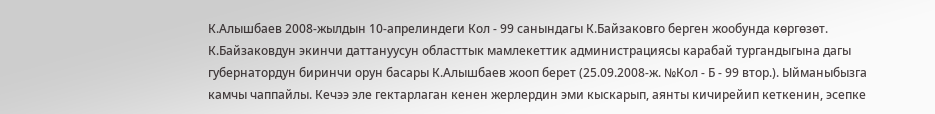К.Алышбаев 2008-жылдын 10-апрелиндеги Кол - 99 санындагы К.Байзаковго берген жообунда көргөзөт. К.Байзаковдун экинчи даттануусун областтык мамлекеттик администрациясы карабай тургандыгына дагы губернатордун биринчи орун басары К.Алышбаев жооп берет (25.09.2008-ж. №Кол - Б - 99 втор.). Ыйманыбызга камчы чаппайлы. Кечээ эле гектарлаган кенен жерлердин эми кыскарып, аянты кичирейип кеткенин, эсепке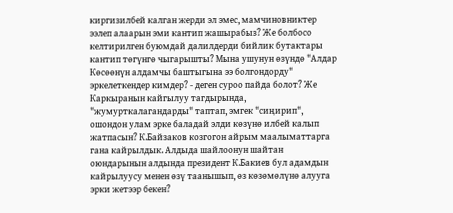киргизилбей калган жерди эл эмес, мамчиновниктер ээлеп алаарын эми кантип жашырабыз? Же болбосо келтирилген буюмдай далилдерди бийлик бутактары кантип төгүнгө чыгарышты? Мына ушунун өзүндө "Алдар Көсөөнүн алдамчы баштыгына ээ болгондорду" эркелеткендер кимдер? - деген суроо пайда болот? Же Каркыранын кайгылуу тагдырында, "жумурткалагандарды" таптап, эмгек "сиңирип", ошондон улам эрке баладай элди көзүнө илбей калып жатпасын? К.Байзаков козгогон айрым маалыматтарга гана кайрылдык. Алдыда шайлоонун шайтан оюндарынын алдында президент К.Бакиев бул адамдын кайрылуусу менен өзү таанышып, өз көзөмөлүнө алууга эрки жетээр бекен?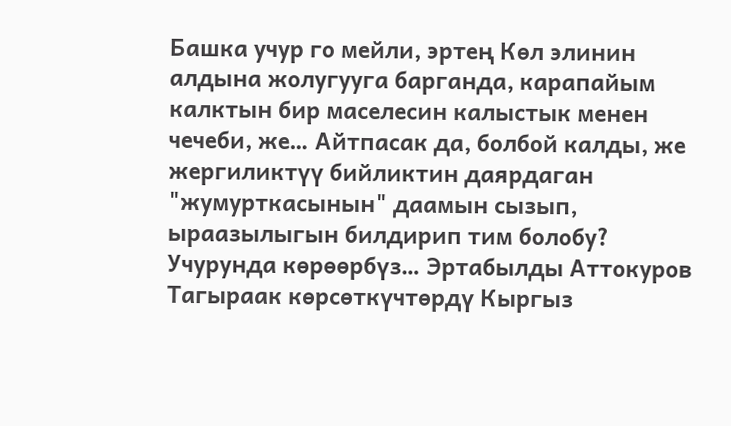Башка учур го мейли, эртең Көл элинин алдына жолугууга барганда, карапайым калктын бир маселесин калыстык менен чечеби, же… Айтпасак да, болбой калды, же жергиликтүү бийликтин даярдаган "жумурткасынын" даамын сызып, ыраазылыгын билдирип тим болобу? Учурунда көрөөрбүз… Эртабылды Аттокуров
Тагыраак көрсөткүчтөрдү Кыргыз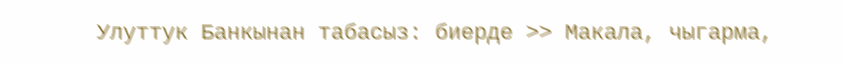Улуттук Банкынан табасыз: биерде >> Макала, чыгарма,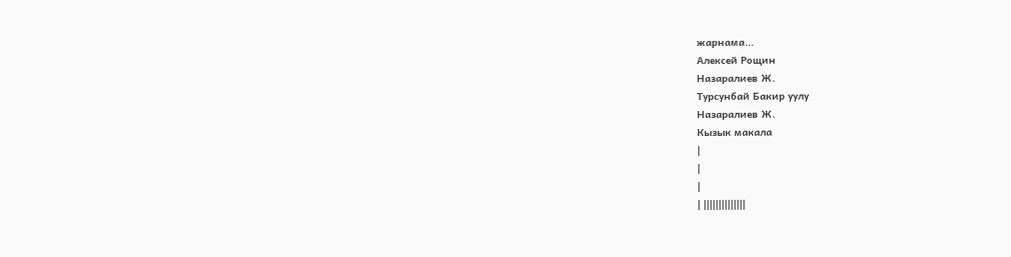жарнама...
Алексей Рощин
Назаралиев Ж.
Турсунбай Бакир уулу
Назаралиев Ж.
Кызык макала
|
|
|
| ||||||||||||||